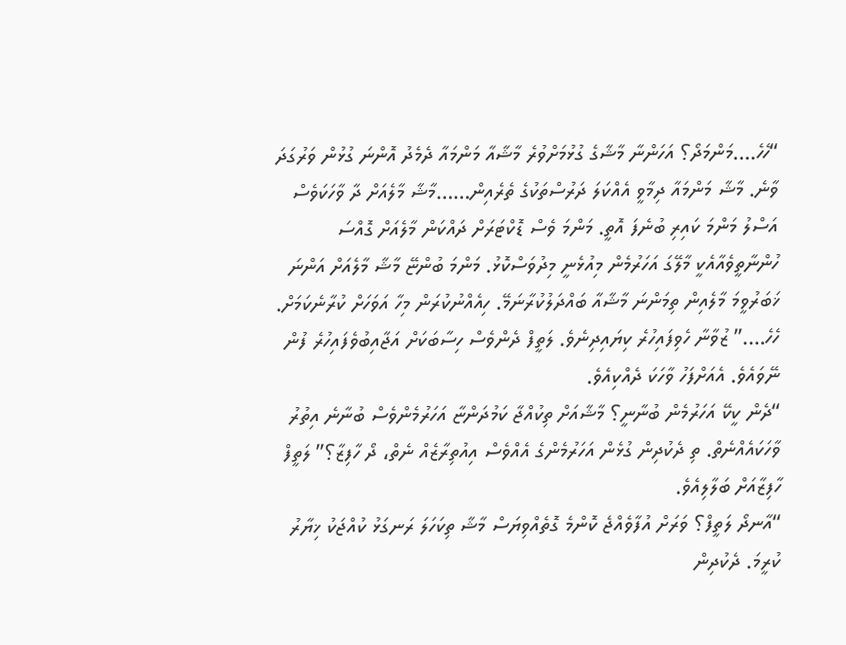“ހެހެ….މަންމަދޯ؟ އަހަންނާ މާޝާގެ ގުޅުމަށްވުރެ މާޝާއާ މަންމައާ ދެމެދު އޮންނަ ގުޅުން ވަރުގަދަ ވާނެ. މާޝާ މަންމައާ ދިމާވީ އެއްކަލަ ދަރުސްތަކުގެ ތެރެއިން……މާޝާ މާލެއަށް ދާ ވާހަކަވެސް އަސްލު މަންމަ ކައިރި ބުނެފަ އޮތީ. މަންމަ ވެސް ޑޮކްޓަރަށް ދައްކަން މާލެއަށް ގޮއްސަ ހުންނާތީވެއާއެކީ މާލޭގަ އަހަރުމެން މިއުޅެނީ މިދުވަސްކޮޅު. މަންމަ ބުންޏޭ މާޝާ މާލެއަށް އަންނަ ޚަބަރުވީމަ މާލެއިން ތިމަންނަ މާޝާއާ ބައްދަލުކުރާނަމޭ. ހިއެއްނުކުރަން މިހާ އަވަހަށް ކުރާނެކަމަށް. ހެހެ….” ޒުވާނާ ހެވިފައިހުރެ ކިޔައިދިނެވެ. ލަތީފް ދެންވެސް ހިސާބަކަށް އަޖާއިބުވެފައިހުރެ ފުން ނޭވައެވެ. އެއަށްފަހު ވާހަކަ ދެއްކިއެވެ.
“ދެން ކީކޭ އަހަރުމެން ބުނާނީ؟ މާޝާއަށް ތިކުއްޖާ ކަމުދަންޏާ އަހަރުމެންވެސް ބުނާނެ އިތުރު ވާހަކައެއްނެތް. ތި ދެކުދިން ގުޅެން އަހަރުމެންގެ އެއްވެސް އިއުތިރާޒެއް ނެތް، ދޯ ހާފިޒާ؟” ލަތީފް ހާފިޒާއަށް ބަލާލިއެވެ.
“އާނދޯ ލަތީފް؟ ވަރަށް އުފާވެއްޖެ ކޮންމެ ގޮތެއްވިޔަސް މާޝާ ތިކަހަލަ ރަނގަޅު ކުއްޖަކު ޚިޔާރު ކުރީމަ. ދެކުދިން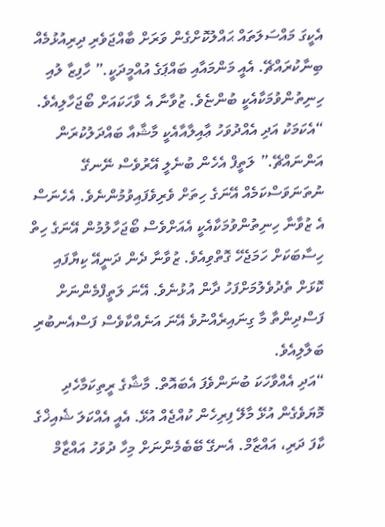އެކީގަ މައްސަލަތައް ޙައްލުކޮށްގެން ވަރަށް ބާއްޖަވެރި ދިރިއުޅުމެއް ބިނާކުރައްޗޭ. އެއީ މަންމައާއި ބައްޕަގެ އުއްމީދަކީ.” ހާފިޒާ ލުއި ހިނިތުންވުމަކާއެކީ ބުންޏެވެ. ޒުވާނާ އެ ވާހަކައަށް ބޯޖަހާލިއެވެ.
“އެކަމަކު އަދި އެއްދުވަހު ޢާއިލާއާއެކީ މާޝާއާ ބައްދަލުކުރަން އަންނައްޗޭ.” ލަތީފް އެހެން ބުނެލީ އޭރުވެސް ނޭނގޭ ނުތަނަވަސްކަމެއް އޭނަގެ ހިތަށް ވެރިވެފައިވުމުންނެވެ. އެހެނަސް އެ ޒުވާނާ ހިނިތުންވުމަކާއެކީ އެއަށްވެސް ބޯޖަހާލުމުން އޭނަގެ ހިތް ހިސާބަކަށް ހަމަޖެހޭ ގޮތްވިއެވެ. ޒުވާނާ ދެން ދަނީއޭ ކިޔާފައި ކޮޅަށް ތެދުވެލުމަށްފަހު ދާން އުޅުނެވެ. އޭނަ ލަތީފްމެންނަށް ފަސްދިންތާ މާ ގިނައިރެއްނުވެ އޭނަ އަނެއްކާވެސް ފަސްއެނބުރި ބަލާލިއެވެ.
“އަދި އެއްވާހަކަ ބުނަންވެފަ އެބައޮތް. މާޝާގެ ރީތިކަމާހެދި މޮޔަވެގެން އުޅޭ މާލޭ ފިރިހެން ކުއްޖެއް އުޅޭ. އެއީ އެއްކަލަ ޝެއިޚްގެ ކާފަ ދަރި، އައްޒާމް. އެނގޭ ބޭބެމެންނަށް މިހާ ދުވަހު އައްޒާމް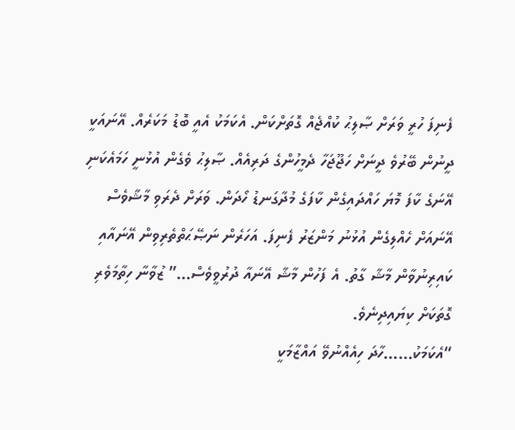ފެނިފަ ހުރީ ވަރަށް ޞާލިޙު ކުއްޖެއް ގޮތަށްކަން. އެކަމަކު އެއީ ބޮޑު މަކަރެއް. އޭނައަކީ ދީނުން ބޭރުވެ ދީނަށް ހަޖޫޖަހާ ދެމީހުންގެ ދަރިއެއް. ޞާލިޙު ވެގެން އުޅުނީ ހަމައެކަނި އޭނަގެ ކާފަ މޮޔަ ހައްދައިގެން ކާފަގެ މުދާގަނޑު ހޯދަން. ވަރަށް ދެރަވި މާޝާވެސް އޭނައަށް ހެއްލިގެން އުޅުނު މަންޒަރު ފެނިފަ. އަހަރެން ނަޞޭޙަތްތެރިވިން އޭނައާއި ކައިރިނުވާން މާޝާ ގާތު. އެ ފަހުން މާޝާ އޭނައާ ދުރުވީވެސް…” ޒުވާނާ ހިތާމަވެރި ގޮތަކަށް ކިޔައިދިނެވެ.
“އެކަމަކު……ހާދަ ހިއެއްނުވޭ އައްޒާމަކީ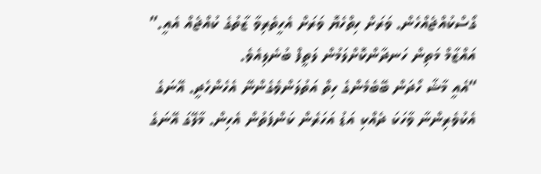ގޯސްކުއްޖެއްހެން. ވަރަށް ހިތްހެޔޮ ވަރަށް އެހީތެރިވާ ޒާތުގެ ކުއްޖެއް އެއީ.” އައްޒާމް މަތިން ހަނދާންކޮށްލަމުން ލަތީފް ބުނެލިއެވެ.
“އެއީ މާޝާ ހޯދަން ބޭބެމެންގެ ހިތް އަތުލަންވެގެންނޭ އެހެންހެދީ. އޭނަގެ އެކުވެރިންނާ ވާހަކަ ދެއްކި އަޑު އަހަރެން ކަންފަތުން އެހިން. މާލޭގަ އޭނަގެ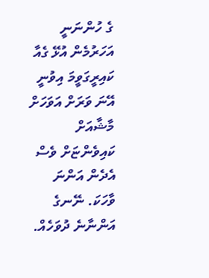ގެ ހުންނަނީ އަހަރުމެން އުޅޭ ގެއާ ކައިރީގަވީމަ އިވުނީ އޭނަ ވަރަށް އަވަހަށް މާޝާއަށް ކައިވެންޏަށް ވެސް އެދެން އަންނަ ވާހަކަ. ނޭނގެ އަންނާނެ ދުވަހެއް.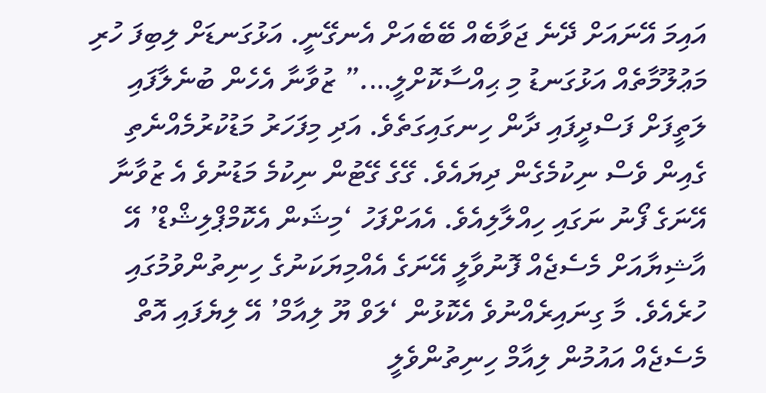އައިމަ އޭނައަށް ދޭނެ ޖަވާބެއް ބޭބެއަށް އެނގޭނީ. އަޅުގަނޑަށް ލިބިފަ ހުރި މަޢުލޫމާތެއް އަޅުގަނޑު މި ޙިއްސާކޮށްލީ….” ޒުވާނާ އެހެން ބުނެލާފައި ލަތީފަށް ފަސްދީފައި ދާން ހިނގައިގަތެވެ. އަދި މިފަހަރު މަޑުކުރުމެއްނެތި ގެއިން ވެސް ނިކުމެގެން ދިޔައެވެ. ގޭގެ ގޭޓުން ނިކުމެ މަޑުނުވެ އެ ޒުވާނާ އޭނަގެ ފޯނު ނަގައި ހިއްލާލިއެވެ. އެއަށްފަހު ‘މިޝަން އެކޮމްޕްލިޝްޑް’ އޭ އާޝިޔާއަށް މެސެޖެއް ފޮނުވާލީ އޭނަގެ އެއްމިޔަކަނުގެ ހިނިތުންވުމުގައި ހުރެއެވެ. މާ ގިނައިރެއްނުވެ އެކޮޅުން ‘ލަވް ޔޫ ލިއާމް’ އޭ ލިޔެފައި އޮތް މެސެޖެއް އައުމުން ލިއާމް ހިނިތުންވެލީ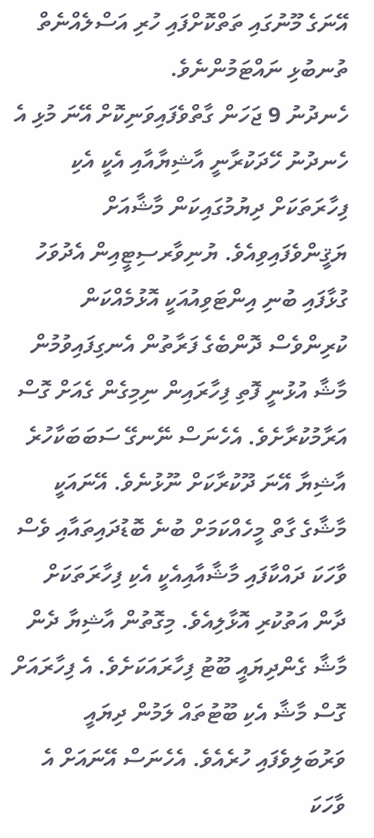އޭނަގެ މޫނުގައި ތަތްކޮށްފައި ހުރި އަސްލެއްނެތް ތުނބުޅި ނައްޓަމުންނެވެ.
ހެނދުނު 9 ޖަހަން ގާތްވެފައިވަނިކޮށް އޭނަ މުޅި އެ ހެނދުނު ހޭދަކުރާނީ އާޝިޔާއާއި އެކީ އެކި ފިހާރަތަކަށް ދިޔުމުގައިކަން މާޝާއަށް ޔަޤީންވެފައިވިއެވެ. ޔުނިވާރސިޓީއިން އެދުވަހު ގުޅާފައި ބުނި އިންޓަވިއުއަކީ އޮޅުމެއްކަން ކުރިންވެސް ދޮންބެގެ ފަރާތުން އެނގިފައިވުމުން މާޝާ އުޅުނީ ފޮތި ފިހާރައިން ނިމިގެން ގެއަށް ގޮސް އަރާމުކުރާށެވެ. އެހެނަސް ނޭނގޭ ސަބަބަކާހުރެ އާޝިޔާ އޭނަ ދޫކުރާކަށް ނޫޅުނެވެ. އޭނައަކީ މާޝާގެ ގާތް މީހެއްކަމަށް ބުނެ ބޮޑުދައިތައާއި ވެސް ވާހަކަ ދައްކާފައި މާޝާއާއިއެކީ އެކި ފިހާރަތަކަށް ދާން އަތުކުރި އޮޅާލިއެވެ. މިގޮތުން އާޝިޔާ ދެން މާޝާ ގެންދިޔައީ ބޫޓު ފިހާރައަކަށެވެ. އެ ފިހާރައަށް ގޮސް މާޝާ އެކި ބޫޓުތައް ލަމުން ދިޔައީ ވަރުބަލިވެފައި ހުރެއެވެ. އެހެނަސް އޭނައަށް އެ ވާހަކަ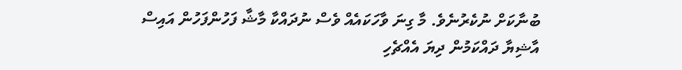ބުނާކަށް ނުކެރުނެވެ. މާ ގިނަ ވާހަކައެއް ވެސް ނުދައްކާ މާޝާ ފަހުންފަހުން އައިސް އާޝިޔާ ދައްކަމުން ދިޔަ އެއްޗެހި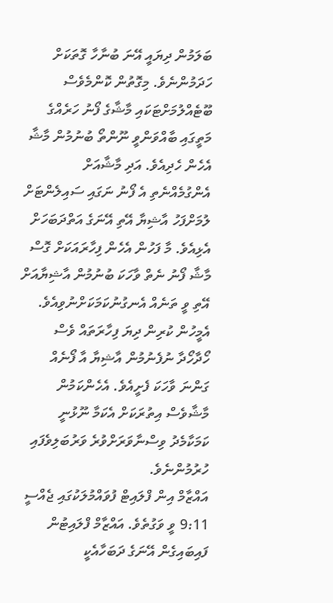ބަލަމުން ދިޔައީ އޭނަ ބުނާހާ ގޮތަކަށް ހަދަމުންނެވެ. މިގޮތުން ކޮންމެވެސް ބޫޓެއްލުމަށްޓަކައި މާޝާގެ ފޯނު ހަރެއްގެ މަތީގައި ބާއްވަންވީ ނޫންތޯ ބުނުމުން މާޝާ އެހެން ހެދިއެވެ. އަދި މާޝާއަށް އެންގުމެއްނެތި އެ ފޯނު ނަގައި ސައިލެންޓަށް ލުމަށްފަހު އާޝިޔާ އޭތި އޭނަގެ އަތްދަބަހަށް އެޅިއެވެ. މާ ފަހުން އެހެން ފިހާރައަކަށް ގޮސް މާޝާ ފޯނު ނެތް ވާހަކަ ބުނުމުން އާޝިޔާއަށް އޭތި ވީ ތަނެއް އެނގުނުކަމަކަށްނުވިއެވެ. އެމީހުން ކުރިން ދިޔަ ފިހާރަތައް ވެސް ހޯދާހޯދާ ނުފެނުމުން އާޝިޔާ އާ ފޯނެއް ގަންނަ ވާހަކަ ފެށީއެވެ. އެހެންކަމުން މާޝާވެސް އިތުރަކަށް އެކަމާ ނޫޅުނީ ކަމަކާމެދު ވިސްނާވަރަށްވުރެ ވަރުބަލިވެފައި ހުރުމުންނެވެ.
އައްޒާމް އިން ފްލައިޓް ފުވައްމުލަކުގައި ޖެއްސީ 9:11 ވީ ވަގުތެވެ. އައްޒާމް ފްލައިޓުން ފައިބައިގެން އޭނަގެ ދަބަހާއެކީ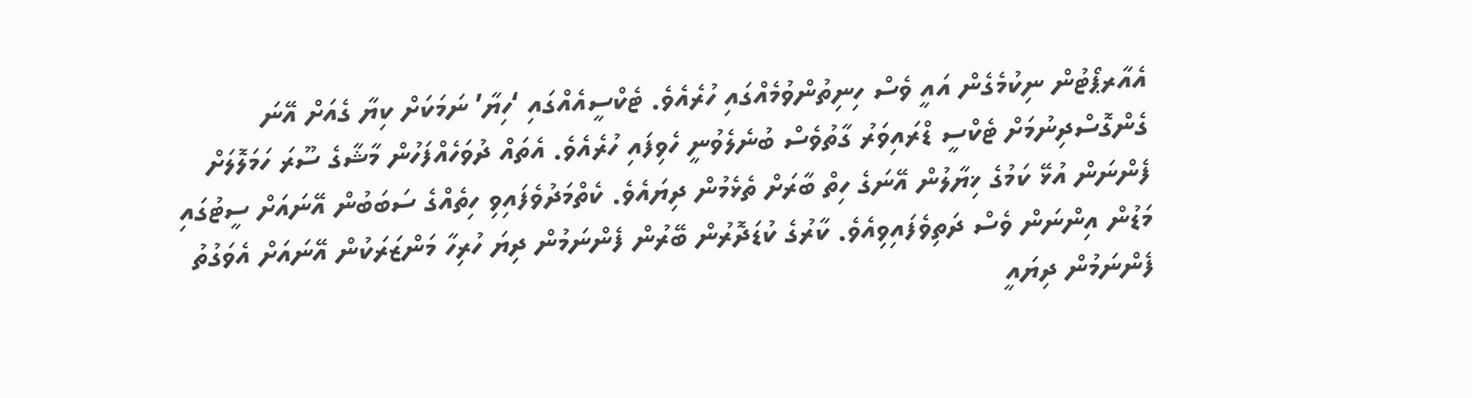އެއާރޕޯޓުން ނިކުމެގެން އައީ ވެސް ހިނިތުންވުމެއްގައި ހުރެއެވެ. ޓެކްސީއެއްގައި ‘ހިޔާ’ ނަމަކަށް ކިޔާ ގެއަށް އޭނަ ގެންގޮސްދިނުމަށް ޓެކްސީ ޑްރައިވަރު ގާތުވެސް ބުނެލެވުނީ ހެވިފައި ހުރެއެވެ. އެތައް ދުވަހެއްފަހުން މާޝާގެ ސޫރަ ހަމަލޮލަށް ފެންނަން އުޅޭ ކަމުގެ ޚިޔާލުން އޭނަގެ ހިތް ބާރަށް ތެޅެމުން ދިޔައެވެ. ކެތްމަދުވެފައިވި ހިތެއްގެ ސަބަބުން އޭނައަށް ސީޓުގައި މަޑުން އިންނަން ވެސް ދަތިވެފައިވިއެވެ. ކާރުގެ ކުޑަދޮރުން ބޭރުން ފެންނަމުން ދިޔަ ހުރިހާ މަންޒަރަކުން އޭނައަށް އެވަގުތު ފެންނަމުން ދިޔައީ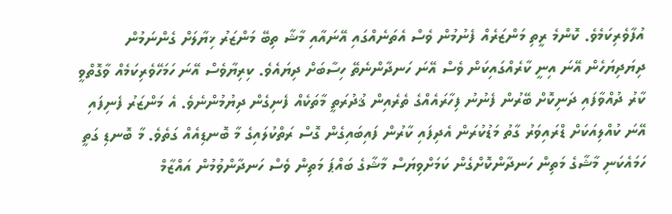އުފާވެރިކަމެވެ. ކޮންމެ ރީތި މަންޒަރެއް ފެނުމުން ވެސް އެތަނެއްގައި އޭނައާއި މާޝާ ތިބޭ މަންޒަރު ޚިޔާލަށް ގެންނަމުން ދިޔަދިޔަހެން އޭނަ އިނީ ކާރެއްގައިކަން ވެސް އޭނަ ހަނދާންނެތޭ ހިސާބަށް ދިޔައެވެ. ކިރިޔާވެސް އޭނަ ހަމަހޭވެރިކަމެއް ވާގޮތްވީ ކާރު ދުއްވާފައި ދަނިކޮށް ބޭރުން ފެނުނު ފިހާރައެއްގެ ތެރެއިން ޤުދުރަތީ މާތަކެއް ފެނިގެން ދިޔުމުންނެވެ. އެ މަންޒަރު ފެނިފައި އޭނަ ކުއްލިއަކަށް ޑްރައިވަރު ގާތު މަޑުކުރަން އެދިފައި ކާރުން ފައިބައިގެން ގޮސް ރަތްކުލައިގެ މާ ބޮނޑިއެއް ގަތެވެ. މާ ބޮނޑި ގަތީ ހަމައެކަނި މާޝާގެ މަތިން ހަނދާންކޮށްގެން ކަމަށްވިޔަސް މާޝާގެ ބައްޕަ މަތިން ވެސް ހަނދާންވުމުން އައްޒާމް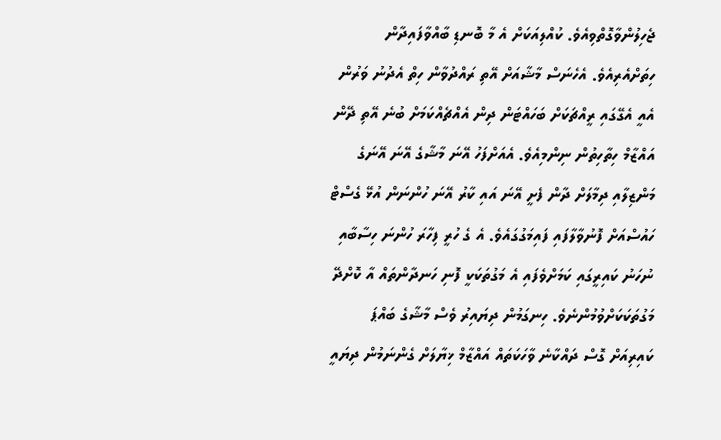ޖެހިލުންވާގޮތްވިއެވެ. ކުއްލިއަކަށް އެ މާ ބޮނޑި ބާއްވާފައިދާން ހިތަށްއެރިއެވެ. އެހެނަސް މާޝާއަށް އޭތި ރައްދުވާން ހިތް އެދުނު ވަރުން އެއީ އެގޭގައި ރީއްޗަކަށް ބަހައްޓަން ދިން އެއްޗެއްކަމަށް ބުނެ އޭތި ދޭން އައްޒާމް ހިތާހިތުން ނިންމިއެވެ. އެއަށްފަހު އޭނަ މާޝާގެ އޭނަ އޭނަގެ މަންޒިލާއި ދިމާލަށް ދާން ފެށީ އޭނަ އައި ކާރު އޭނަ ހުންނަން އުޅޭ ގެސްޓް ހައުސްއަށް ފޮނުވާލާފައި ފައިމަގުގައެވެ. އެ ގެ ހުރީ ފިހާރަ ހުންނަ ހިސާބާއި ނުހަނު ކައިރީގައި ކަމަށްވެފައި އެ މަގުތަކަކީ ފޮނި ހަނދާންތައް އާ ކޮށްދޭ މަގުތަކަކަށްވުމުންނެވެ. ހިނގަމުން ދިޔައިރު ވެސް މާޝާގެ ބައްޕަ ކައިރިއަށް ގޮސް ދައްކާނެ ވާހަކަތައް އައްޒާމް ޚިޔާލަށް ގެންނަމުން ދިޔައީ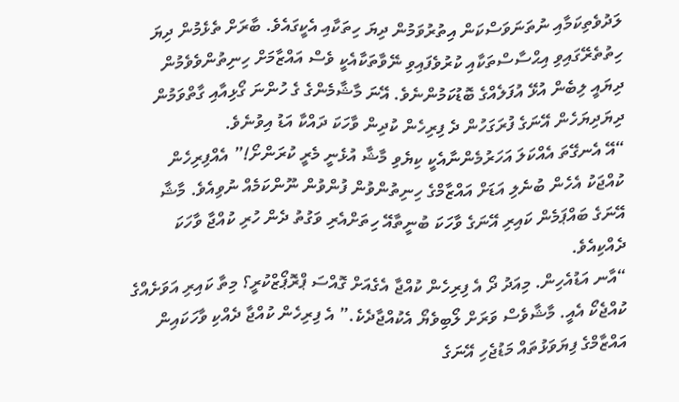ލަދުވެތިކަމާއި ނުތަނަވަސްކަން އިތުރުވަމުން ދިޔަ ހިތަކާއި އެކީގައެވެ. ބާރަށް ތެޅެމުން ދިޔަ ހިތުތެރޭގައިވި އިޙްސާސްތަކާއި ކުރުވެފައިވި ނޭވާތަކާއެކީ ވެސް އައްޒާމަށް ހިނިތުންވެވެމުން ދިޔައީ ލިބެން އުޅޭ އުފަލެއްގެ ބޮޑުކަމުންނެވެ. އޭނަ މާޝާމެންގެ ގެ ހުންނަ ގޯޅިއާއި ގާތްވަމުން ދިޔަދިޔަހެން އޭނަގެ ފުރަގަހުން ދެ ފިރިހެން ކުދިން ވާހަކަ ދައްކާ އަޑު އިވުނެވެ.
“އޭ އެނގޭތަ އެއްކަލަ އަހަރުމެންނާއެކީ ކިޔެވި މާޝާ އުޅެނީ މެރީ ކުރަންށޯ!” އެއްފިރިހެން ކުއްޖަކު އެހެން ބުނެލި އަޑަށް އައްޒާމްގެ ހިނިތުންވުން ފުންވުން ނޫންކަމެއް ނުވިއެވެ. މާޝާ އޭނަގެ ބައްޕަމެން ކައިރި އޭނަގެ ވާހަކަ ބުނީތާއޭ ހިތަށްއެރި ވަގުތު ދެން ހުރި ކުއްޖާ ވާހަކަ ދެއްކިއެވެ.
“އާނ އަޑުއެހިން. މިއަދު ދޯ އެ ފިރިހެން ކުއްޖާ އެގެއަށް ގޮއްސަ ޕްރޮޕޯޒްކުރީ؟ މިތާ ކައިރި އަވަށެއްގެ ކުއްޖެކޯ އެއީ. މާޝާވެސް ވަރަށް ލޯބިވެޔޯ އެކުއްޖާދެކެ.” އެ ފިރިހެން ކުއްޖާ ދެއްކި ވާހަކައިން އައްޒާމްގެ ފިޔަވަޅުތައް މަޑުޖެހި އޭނަގެ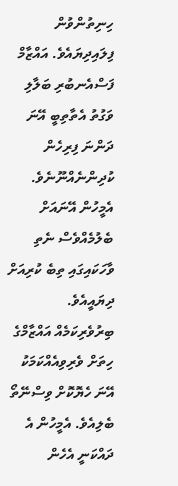ހިނިތުންވުން ފިލައިދިޔައެވެ. އައްޒާމް ފަސްއެނބުރި ބަލާލި ވަގުތު އެތާތިބީ އޭނަ ދަންނަ ފިރިހެން ކުދިންނެއްނޫނެވެ. އެމީހުން އޭނައަށް ބެލުމެއްވެސް ނެތި ވާހަކައިގައި ތިބެ ކުރިއަށް ދިޔައީއެވެ. ބިރުވެރިކަމެއް އައްޒާމްގެ ހިތަށް ވެރިވިއެއްކަމަކު އޭނަ ހެޔޮކޮށް ވިސްނޭތޯ ބެލިއެވެ. އެމީހުން އެ ދައްކަނީ އެހެން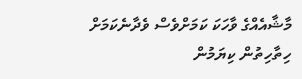މާޝާއެއްގެ ވާހަކަ ކަމަށްވެސް ވެދާނެކަމަށް ހިތާހިތުން ކިޔަމުން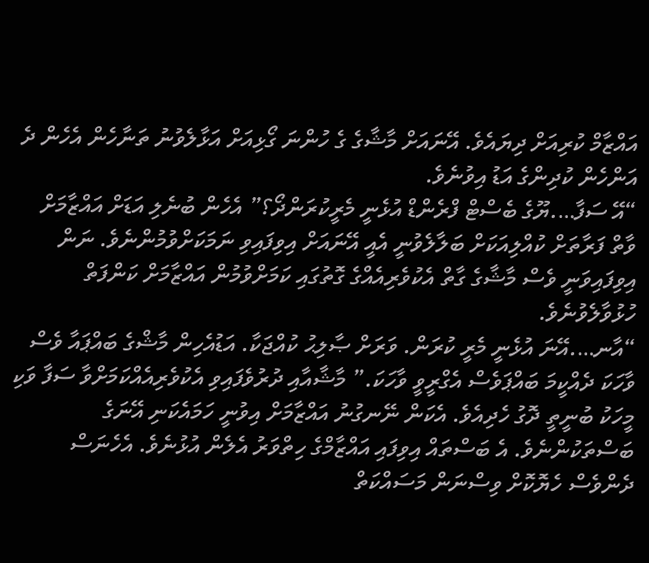އައްޒާމް ކުރިއަށް ދިޔައެވެ. އޭނައަށް މާޝާގެ ގެ ހުންނަ ގޯޅިއަށް އަޅާލެވުނު ތަނާހެން އެހެން ދެ އަންހެން ކުދިންގެ އަޑު އިވުނެވެ.
“އޭ ސަފާ….ޔޫގެ ބެސްޓް ފްރެންޑް އުޅެނީ މެރީކުރަންދޯ؟” އެހެން ބުނެލި އަޑަށް އައްޒާމަށް ވާތް ފަރާތަށް ކުއްލިއަކަށް ބަލާލެވުނީ އެއީ އޭނައަށް އިވިފައިވި ނަމަކަށްވުމުންނެވެ. ނަން އިވިފައިވަނީ ވެސް މާޝާގެ ގާތް އެކުވެރިއެއްގެ ގޮތުގައި ކަމަށްވުމުން އައްޒާމަށް ކަންފަތް ހުޅުވާލެވުނެވެ.
“އާނ….އޭނަ އުޅެނީ މެރީ ކުރަން. ވަރަށް ޞާލިޙު ކުއްޖަކާ. އަޑުއެހިން މާޝްގެ ބައްޕައާ ވެސް ވާހަކަ ދެއްކީމަ ބައްޕަވެސް އެގްރީވީ ވާހަކަ.” މާޝާއާއި ދުރުވެފައިވި އެކުވެރިއެއްކަމަށްވާ ސަފާ ވަކި މީހަކު ބުނީތީ ދޮގު ހެދިއެވެ. އެކަން ނޭނގުނު އައްޒާމަށް އިވުނީ ހަމައެކަނި އޭނަގެ ބަސްތަކުންނެވެ. އެ ބަސްތައް އިވިފައި އައްޒާމްގެ ހިތްވަރު އެލެން އުޅުނެވެ. އެހެނަސް ދެންވެސް ހެޔޮކޮށް ވިސްނަން މަސައްކަތް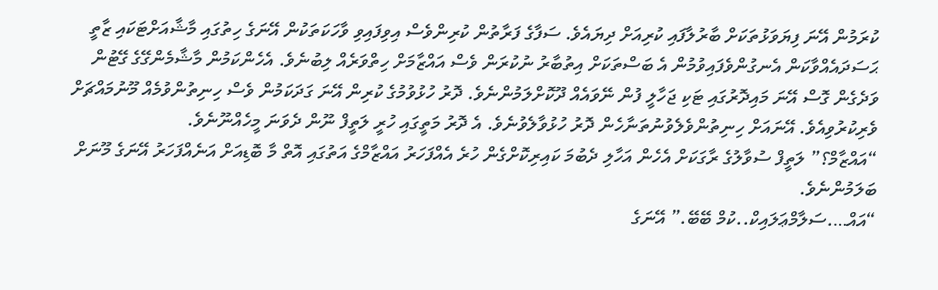ކުރަމުން އޭނަ ފިޔަވަޅުތަކަށް ބާރުލާފައި ކުރިއަށް ދިޔައެވެ. ސަފާގެ ފަރާތުން ކުރިންވެސް އިވިފައިވި ވާހަކަތަކުން އޭނަގެ ހިތުގައި މާޝާއަށްޓަކައި ޒާތީ ޙަސަދައެއްވާކަން އެނގުންވެފައިވުމުން އެ ބަސްތަކަށް އިތުބާރު ނުކުރަން ވެސް އައްޒާމަށް ހިތްވަރެއް ލިބުނެވެ. އެހެންކަމުން މާޝާމެންގޭގެ ގޭޓުން ވަދެގެން ގޮސް އޭނަ މައިދޮރުގައި ޓަކި ޖަހާލީ ފުން ނޭވައެއް ދޫކޮށްލަމުންނެވެ. ދޮރު ހުޅުވުމުގެ ކުރިން އޭނަ ގަދަކަމުން ވެސް ހިނިތުންވުމެއް މޫނުމައްޗަށް ވެރިކުރުވިއެވެ. އޭނައަށް ހިނިތުންވެލެވުނުތަނާހެން ދޮރު ހުޅުވާލެވުނެވެ. އެ ދޮރު މަތީގައި ހުރީ ލަތީފް ނޫން ދެވަނަ މީހެއްނޫނެވެ.
“އައްޒާމް؟” ލަތީފް ސުވާލުގެ ރާގަކަށް އެހެން އަހާލި ދެބުމަ ކައިރިކޮށްގެން ހުރެ އެއްފަހަރު އައްޒާމްގެ އަތުގައި އޮތް މާ ބޮޑިއަށް އަނެއްފަހަރު އޭނަގެ މޫނަށް ބަލަމުންނެވެ.
“އައް….ސަލާމްޢަލައިކް..ކުމް ބޭބޭ.” އޭނަގެ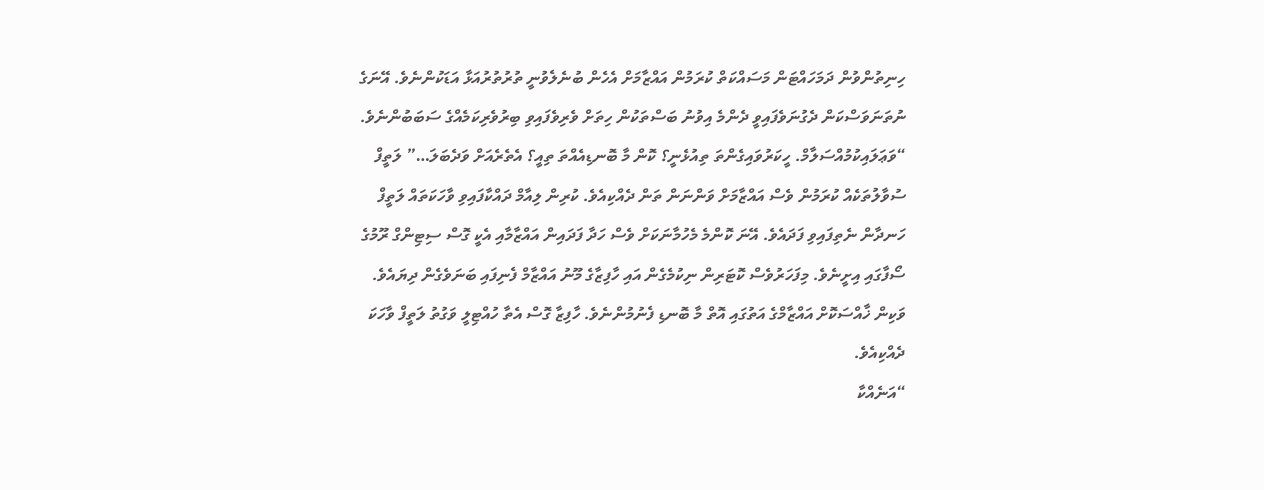ހިނިތުންވުން ދަމަހައްޓަން މަސައްކަތް ކުރަމުން އައްޒާމަށް އެހެން ބުނެލެވުނީ ތުރުތުރުއަޅާ އަޑަކުންނެވެ. އޭނަގެ ނުތަނަވަސްކަން ދެގުނަވެފައިވީ ދެންމެ އިވުނު ބަސްތަކުން ހިތަށް ވެރިވެފައިވި ބިރުވެރިކަމެއްގެ ސަބަބުންނެވެ.
“ވަޢަލައިކުމުއްސަލާމް. ހީކަރުވައިގެންތަ ތިއުޅެނީ؟ ކޮން މާ ބޮނޑިއެއްތަ ތިއީ؟ އެތެރެއަށް ވަދެބަލަ…” ލަތީފް ސުވާލުތަކެއް ކުރަމުން ވެސް އައްޒާމަށް ވަންނަން ތަން ދެއްކިއެވެ. ކުރިން ލިއާމް ދައްކާފައިވި ވާހަކަތައް ލަތީފް ހަނދާން ނެތިފައިވި ފަދައެވެ. އޭނަ ކޮންމެ މެހުމާނަކަށް ވެސް ހަދާ ފަދައިން އައްޒާމާއި އެކީ ގޮސް ސިޓިންގް ރޫމުގެ ސޯފާގައި އިށީނެވެ. މިފަހަރުވެސް ކޮޓަރިން ނިކުމެގެން އައި ހާފިޒާގެ މޫނު އައްޒާމް ފެނިފައި ބަނަވެގެން ދިޔައެވެ. ވަކިން ޚާއްސަކޮށް އައްޒާމްގެ އަތުގައި އޮތް މާ ބޮނޑި ފެނުމުންނެވެ. ހާފިޒާ ގޮސް އެތާ ހުއްޓިލީ ވަގުތު ލަތީފް ވާހަކަ ދެއްކިއެވެ.
“އަނެއްކާ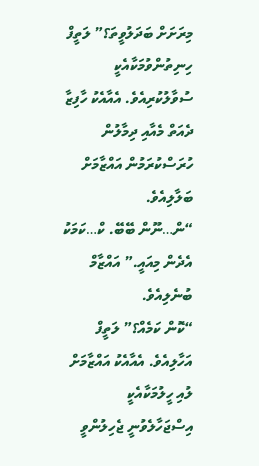މިރަށަށް ބަދަލުވީތަ؟” ލަތީފް ހިނިތުންވުމަކާއެކީ ސުވާލުކުރިއެވެ. އެއާއެކު ހާފިޒާ ދެއަތް މެއާއި ދިމާލުން ހުރަސްކުރަމުން އައްޒާމަށް ބަލާލިއެވެ.
“ން…ނޫން ބޭބޭ. ކް…ކަމަކު އެދެން މިއައީ.” އައްޒާމް ބުނެލިއެވެ.
“ކޮން ކަމެއް؟” ލަތީފް އަހާލިއެވެ. އެއާއެކު އައްޒާމަށް ލުއި ހީލުމަކާއެކީ އިސްޖަހާލެވުނީ ޖެހިލުންވީ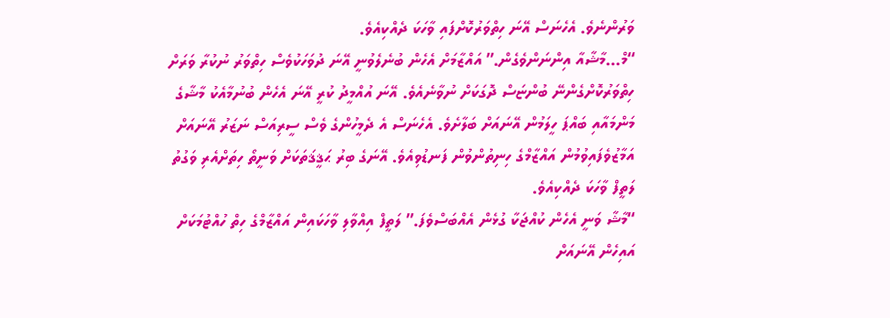ވަރުންނެވެ. އެހެނަސް އޭނަ ހިތްވަރުކޮށްފައި ވާހަކަ ދެއްކިއެވެ.
“މް…މާޝާއާ އިންނަންވެގެން.” އައްޒާމަށް އެހެން ބުނެލެވުނީ އޭނަ ދުވަހަކުވެސް ހިތްވަރު ނުކުރާ ވަރަށް ހިތްވަރުކޮށްގެންނޭ ބުންޏަސް ދޮގަކަށް ނުވާނެއެވެ. އޭނަ އުއްމީދު ކުރީ އޭނަ އެހެން ބުނުމާއެކު މާޝާގެ މަންމައާއި ބައްޕަ ހީލަމުން އޭނައަށް ބަލާށެވެ. އެހެނަސް އެ ދެމީހުންގެ ވެސް ސީރިއަސް ނަޒަރު އޭނައަށް އަމާޒުވެފައިވުމުން އައްޒާމްގެ ހިނިތުންވުން ފަނޑުވިއެވެ. އޭނަގެ ބިރު ޙަޤީޤަތަކަށް ވަނީތޯ ހިތަށްއެރި ވަގުތު ލަތީފް ވާހަކަ ދެއްކިއެވެ.
“މާޝާ ވަނީ އެހެން ކުއްޖަކާ ގުޅެން އެއްބަސްވެފަ.” ލަތީފް އިއްވާލި ވާހަކައިން އައްޒާމްގެ ހިތް ހުއްޓުމަކަށް އައިހެން އޭނައަށް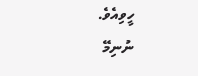ހީވިއެވެ.
ނުނިމޭ